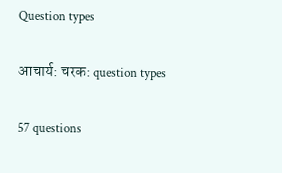Question types

आचार्य: चरक: question types

57 questions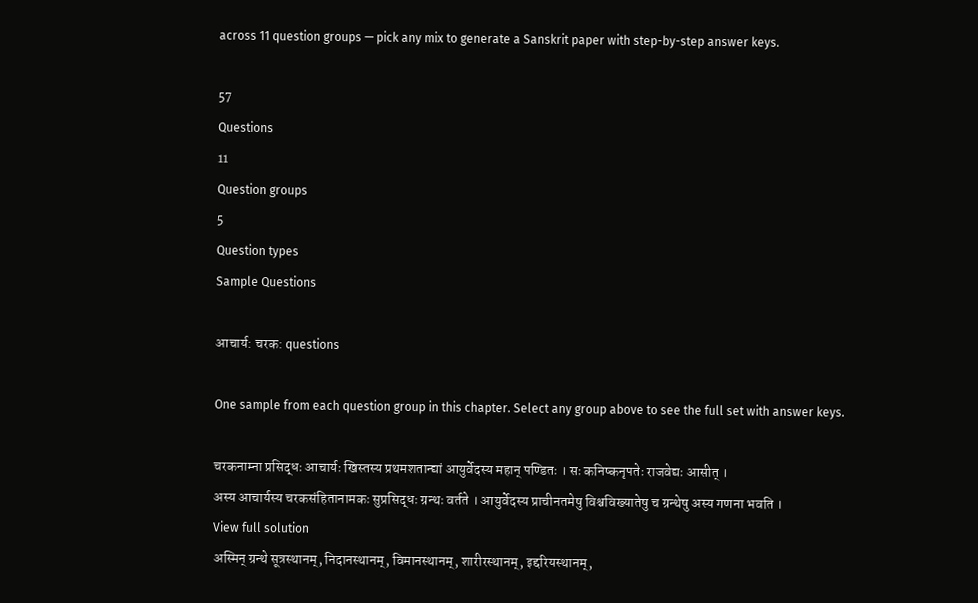across 11 question groups — pick any mix to generate a Sanskrit paper with step-by-step answer keys.

57
Questions
11
Question groups
5
Question types
Sample Questions

आचार्य: चरक: questions

One sample from each question group in this chapter. Select any group above to see the full set with answer keys.

चरकनाम्ना प्रसिद्धः आचार्यः खिस्तस्य प्रथमशतान्द्यां आयुर्वेदस्य महान्‌ पण्डितः । सः कनिष्कनृपतेः राजवेद्यः आसीत्‌ ।
अस्य आचार्यस्य चरकसंहितानामकः सुप्रसिद्धः ग्रन्थः वर्तते । आयुर्वेदस्य प्राचीनतमेषु विश्चविख्यातेषु च ग्रन्थेषु अस्य गणना भवति ।
View full solution
अस्मिन्‌ ग्रन्थे सूत्रस्थानम्‌, निदानस्थानम्‌, विमानस्थानम्‌, शारीरस्थानम्‌, इद्दरियस्थानम्‌,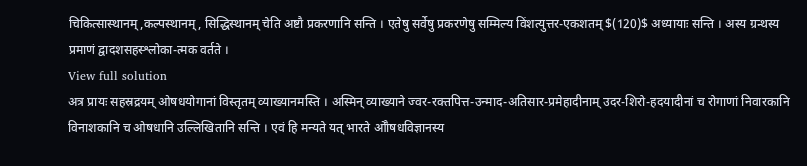चिकित्सास्थानम्‌,कल्पस्थानम्‌, सिद्धिस्थानम्‌ चेति अष्टौ प्रकरणानि सन्ति । एतेषु सर्वेषु प्रकरणेषु सम्मिल्य विंशत्युत्तर-एकशतम्‌ $(120)$ अध्यायाः सन्ति । अस्य ग्रन्थस्य प्रमाणं द्वादशसहस्श्लोका-त्मक वर्तते ।
View full solution
अत्र प्रायः सहस्रद्रयम्‌ ओषधयोगानां विस्तृतम्‌ व्याख्यानमस्ति । अस्मिन्‌ व्याख्याने ज्वर-रक्तपित्त-उन्माद-अतिसार-प्रमेहादीनाम्‌ उदर-शिरो-हदयादीनां च रोगाणां निवारकानि विनाशकानि च ओषधानि उल्लिखितानि सन्ति । एवं हि मन्यते यत्‌ भारते ओौषधविज्ञानस्य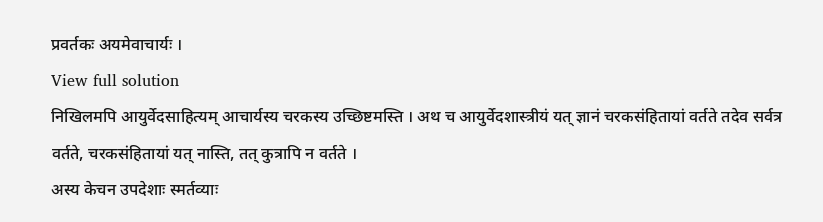प्रवर्तकः अयमेवाचार्यः ।
View full solution
निखिलमपि आयुर्वेदसाहित्यम्‌ आचार्यस्य चरकस्य उच्छिष्टमस्ति । अथ च आयुर्वेदशास्त्रीयं यत्‌ ज्ञानं चरकसंहितायां वर्तते तदेव सर्वत्र वर्तते, चरकसंहितायां यत्‌ नास्ति, तत्‌ कुत्रापि न वर्तते ।
अस्य केचन उपदेशाः स्मर्तव्याः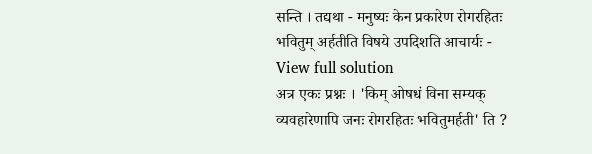सन्ति । तद्यथा - मनुष्यः केन प्रकारेण रोगरहितः भवितुम्‌ अर्हतीति विषये उपदिशति आचार्यः -
View full solution
अत्र एकः प्रश्नः । 'किम्‌ ओषधं विना सम्यक्‌ व्यवहारेणापि जनः रोगरहितः भवितुमर्हती' ति ?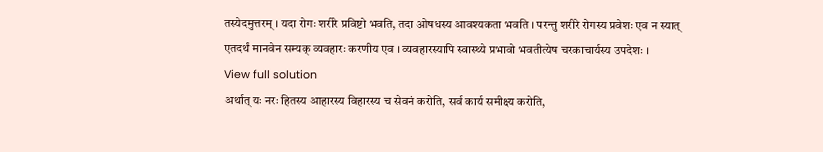तस्येदमुत्तरम्‌ । यदा रोगः शरीरे प्रविष्टो भवति, तदा ओषधस्य आवश्यकता भवति । परन्तु शरीरे रोगस्य प्रवेशः एव न स्यात्‌ एतदर्थं मानवेन सम्यक्‌ व्यवहारः करणीय एव । व्यवहारस्यापि स्वास्थ्ये प्रभावो भवतीत्येष चरकाचार्यस्य उपदेशः ।
View full solution
अर्थात्‌ यः नरः हितस्य आहारस्य विहारस्य च सेवनं करोति, सर्व कार्य समीक्ष्य करोति,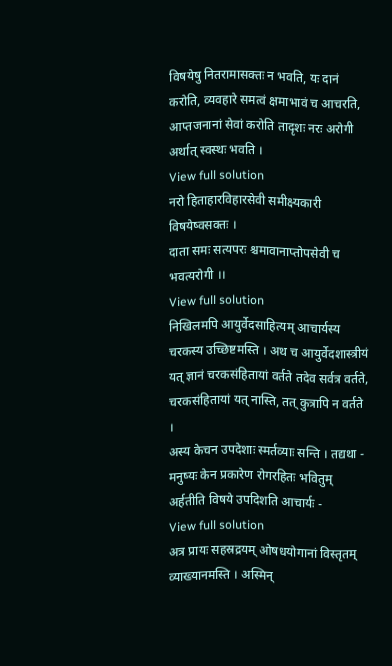विषयेषु नितरामासक्तः न भवति, यः दानं करोति, व्यवहारे समत्वं क्षमाभावं च आचरति, आप्तजनानां सेवां करोति तादृशः नरः अरोगी अर्थात्‌ स्वस्थः भवति ।
View full solution
नरो हिताहारविहारसेवी समीक्ष्यकारी विषयेष्वसक्तः ।
दाता समः सत्यपरः श्चमावानाप्तोपसेवी च भवत्यरोगी ।।
View full solution
निखिलमपि आयुर्वेदसाहित्यम्‌ आचार्यस्य चरकस्य उच्छिष्टमस्ति । अथ च आयुर्वेदशास्त्रीयं यत्‌ ज्ञानं चरकसंहितायां वर्तते तदेव सर्वत्र वर्तते, चरकसंहितायां यत्‌ नास्ति, तत्‌ कुत्रापि न वर्तते ।
अस्य केचन उपदेशाः स्मर्तव्याः सन्ति । तद्यथा - मनुष्यः केन प्रकारेण रोगरहितः भवितुम्‌ अर्हतीति विषये उपदिशति आचार्यः -
View full solution
अत्र प्रायः सहस्रद्रयम्‌ ओषधयोगानां विस्तृतम्‌ व्याख्यानमस्ति । अस्मिन्‌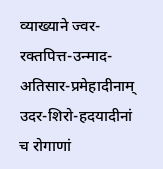व्याख्याने ज्वर-रक्तपित्त-उन्माद-अतिसार-प्रमेहादीनाम्‌ उदर-शिरो-हदयादीनां च रोगाणां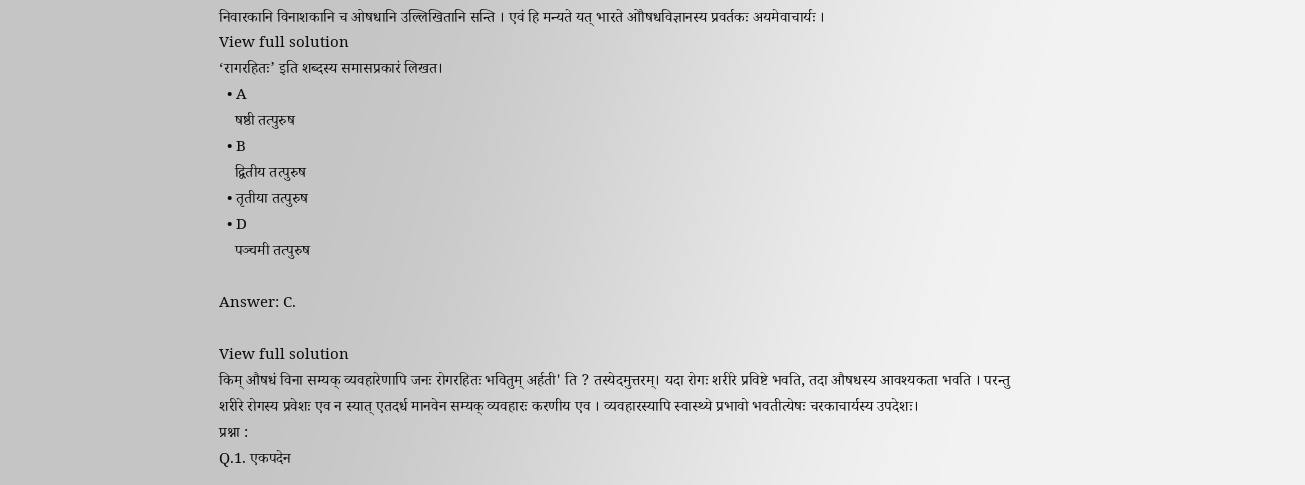निवारकानि विनाशकानि च ओषधानि उल्लिखितानि सन्ति । एवं हि मन्यते यत्‌ भारते ओौषधविज्ञानस्य प्रवर्तकः अयमेवाचार्यः ।
View full solution
‘रागरहितः’ इति शब्दस्य समासप्रकारं लिखत।
  • A
    षष्ठी तत्पुरुष
  • B
    द्वितीय तत्पुरुष
  • तृतीया तत्पुरुष
  • D
    पञ्चमी तत्पुरुष

Answer: C.

View full solution
किम् औषधं विना सम्यक् व्यवहारेणापि जनः रोगरहितः भवितुम् अर्हती' ति ? तस्येदमुत्तरम्। यदा रोगः शरीरे प्रविष्टे भवति, तदा औषधस्य आवश्यकता भवति । परन्तु शरीरे रोगस्य प्रवेशः एव न स्यात् एतदर्ध मानवेन सम्यक् व्यवहारः करणीय एव । व्यवहारस्यापि स्वास्थ्ये प्रभावो भवतीत्येषः चरकाचार्यस्य उपदेशः।
प्रश्ना :
Q.1. एकपदेन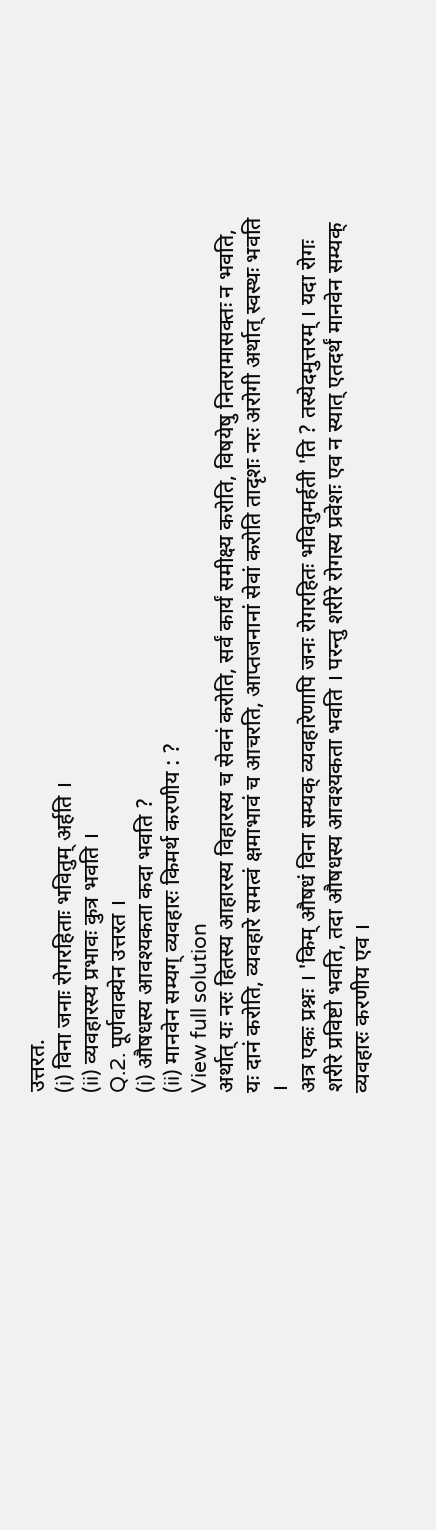उत्तरत.
(i) विना जनाः रोगरहिताः भवितुम् अर्हति ।
(ii) व्यवहारस्य प्रभावः कुत्र भवति ।
Q.2. पूर्णवाक्येन उत्तरत ।
(i) औषधस्य आवश्यकता कदा भवति ?
(ii) मानवेन सम्यग् व्यवहारः किमर्थ करणीय : ?
View full solution
अर्थात् यः नरः हितस्य आहारस्य विहारस्य च सेवनं करोति, सर्वं कार्यं समीक्ष्य करोति, विषयेषु नितरामासक्तः न भवति, यः दानं करोति, व्यवहारे समत्वं क्षमाभावं च आचरति, आप्तजनानां सेवां करोति तादृशः नरः अरोगी अर्थात् स्वस्थः भवति ।
अत्र एकः प्रश्नः । 'किम् औषधं विना सम्यक् व्यवहारेणापि जनः रोगरहितः भवितुमर्हती 'ति ? तस्येदमुत्तरम् । यदा रोगः शरीरे प्रविष्टो भवति, तदा औषधस्य आवश्यकता भवति । परन्तु शरीरे रोगस्य प्रवेशः एव न स्यात् एतदर्थं मानवेन सम्यक् व्यवहारः करणीय एव ।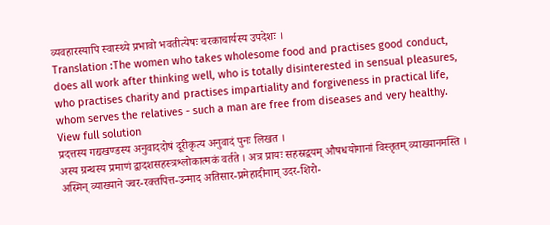व्यवहारस्यापि स्वास्थ्ये प्रभावो भवतीत्येषः चरकाचार्यस्य उपदेशः ।
Translation :The women who takes wholesome food and practises good conduct, does all work after thinking well, who is totally disinterested in sensual pleasures, who practises charity and practises impartiality and forgiveness in practical life, whom serves the relatives - such a man are free from diseases and very healthy.
View full solution
प्रदत्तस्य गद्यखण्डस्य अनुवाददोषं दूरीकृत्य अनुवादं पुनः लिखत ।
अस्य ग्रन्थस्य प्रमाणं द्वादशसहस्त्रश्लोकात्मकं वर्तते । अत्र प्रायः सहस्रद्वयम् औषधयोगानां विस्तृतम् व्याख्यानमस्ति । अस्मिन् व्याख्याने ज्वर-रक्तपित्त-उन्माद अतिसार-प्रमेहादीनाम् उदर-शिरो-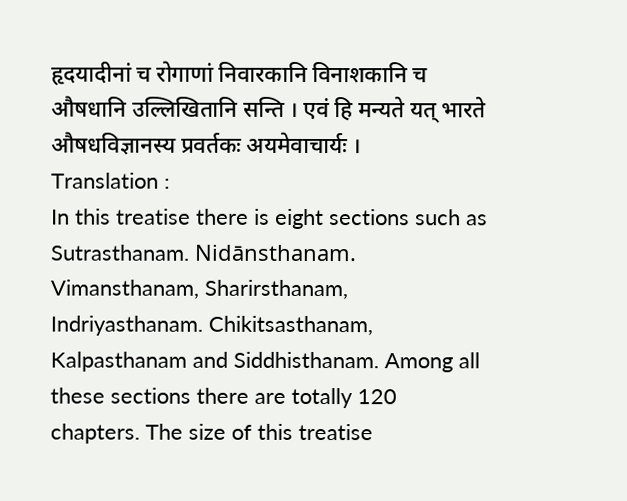हृदयादीनां च रोगाणां निवारकानि विनाशकानि च औषधानि उल्लिखितानि सन्ति । एवं हि मन्यते यत् भारते औषधविज्ञानस्य प्रवर्तकः अयमेवाचार्यः ।
Translation :
In this treatise there is eight sections such as Sutrasthanam. Nidānsthanam. Vimansthanam, Sharirsthanam, Indriyasthanam. Chikitsasthanam, Kalpasthanam and Siddhisthanam. Among all these sections there are totally 120 chapters. The size of this treatise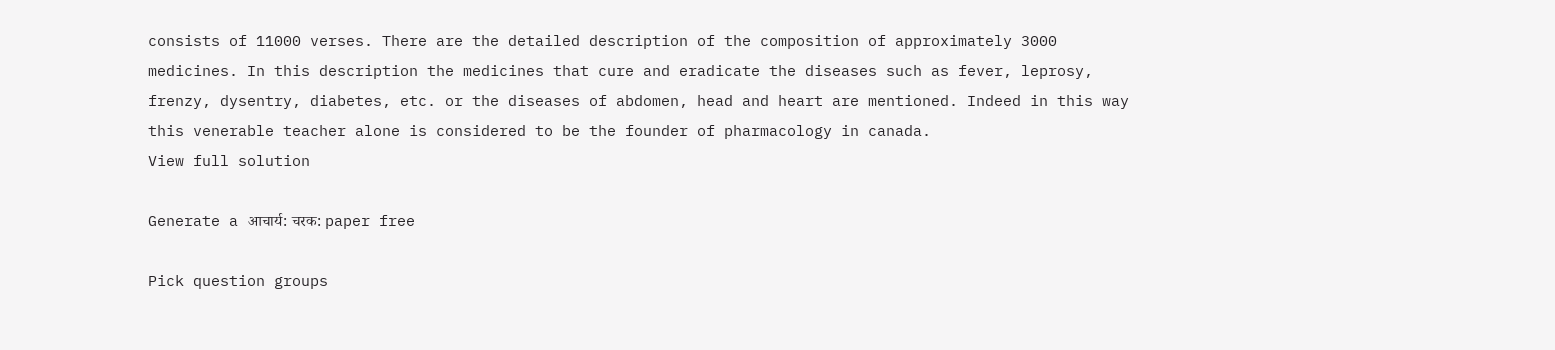consists of 11000 verses. There are the detailed description of the composition of approximately 3000 medicines. In this description the medicines that cure and eradicate the diseases such as fever, leprosy, frenzy, dysentry, diabetes, etc. or the diseases of abdomen, head and heart are mentioned. Indeed in this way this venerable teacher alone is considered to be the founder of pharmacology in canada.
View full solution

Generate a आचार्य: चरक: paper free

Pick question groups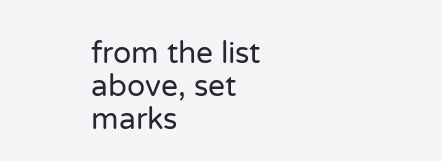from the list above, set marks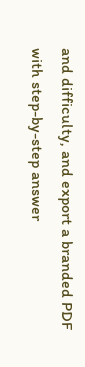and difficulty, and export a branded PDF with step-by-step answer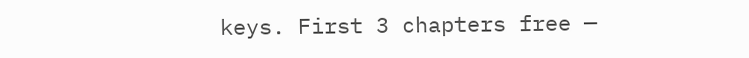keys. First 3 chapters free —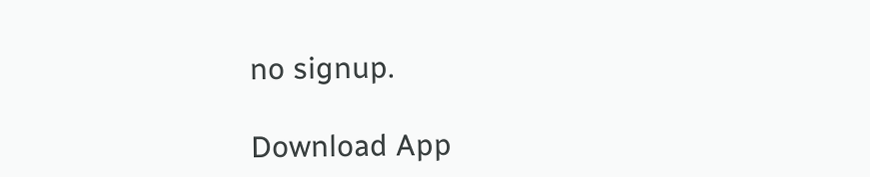no signup.

Download App